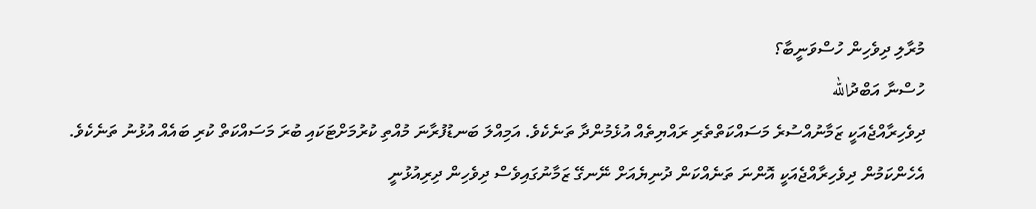މުރާލި ދިވެހިން ހުސްވަނީބާ؟
ހުސްނާ އަބްދުالله
ދިވެހިރާއްޖެއަކީ ޒަމާނުއްސުރެ މަސައްކަތްތެރި ރައްޔިތެއް އުޅެމުންދާ ތަނެކެވެ. އަމިއްލަ ބަނޑުފުރާނަ މުއްތި ކުރުމަށްޓަކައި ބުރަ މަސައްކަތް ކުރި ބައެއް އުޅުނު ތަނެކެވެ. އެހެންކަމުން ދިވެހިރާއްޖެއަކީ އޮންނަ ތަނެއްކަން ދުނިޔެއަށް ނޭނގޭ ޒަމާނުގައިވެސް ދިވެހިން ދިރިއުޅުނީ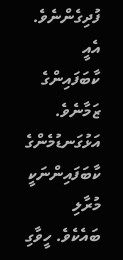ފުދިގެންނެވެ. އެއީ ކާބަފައިންގެ ޒަމާނެވެ. އަޅުގަނޑުމެންގެ ކާބަފައިންނަކީ މުރާލި ބައެކެވެ. ހީވާގި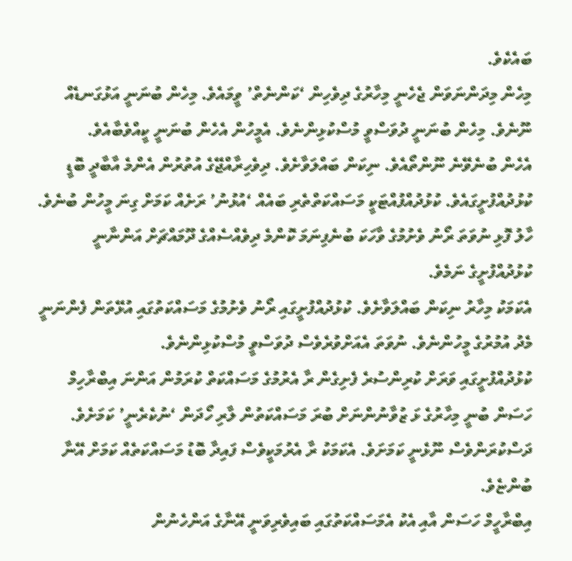ބައެކެވެ.
މިހެން މިދަންނަވަން ޖެހެނީ މިހާރުގެ ދިވެހިން ‘ކަންނެތް’ ވީމައެވެ. މިހެން ބުނަނީ އަޅުގަނޑެއް ނޫނެވެ. މިހެން ބުނަނީ ދުވަސްވީ މުސްކުޅިންނެވެ. އެމީހުން އެހެން ބުނަނީ ކީއްވެބާއެވެ.
އެހެން ބުނެވޭނެ ނޫންތޯއެވެ. ނިކަން ބައްލަވާށެވެ. ދިވެހިރާއްޖޭގެ އުތުރުން އެންމެ އާބާދީ ބޮޑީ ކުޅުދުއްފުށީގައެވެ. ކުޅުދުއްފުއްޓަކީ މަސައްކަތްތެރި ބައެއް ‘އުޅުނު’ ރަށެއް ކަމަށް ގިނަ މީހުން ބުނެވެ. ހާލު ފޮޅި ނުވަތަ ރޯނު ވެށުމުގެ ވާހަކަ ބުނެފިނަމަ ކޮންމެ ދިވެއްސެއްގެ ދޫމައްޗަށް އަންނާނީ ކުޅުދުއްފުށީގެ ނަމެވެ.
އެކަމަކު މިހާރު ނިކަން ބައްލަވާށެވެ. ކުޅުދުއްފުށީގައި ރޯނު ވެށުމުގެ މަސައްކަތުގައި އުޅޭތަން ފެންނަނީ މެދު އުމުރުގެ މީހުންނެވެ. ނުވަތަ އެއަށްވުރެވެސް ދުވަސްވީ މުސްކުޅިންނެވެ.
ކުޅުދުއްފުށީގައި ވަރަށް ކުރިންސުރެ ފެށިގެން ރާ އެރުމުގެ މަސައްކަތް ކުރަމުން އަންނަ އިބްރާހިމް ހަސަން ބުނީ މިހާރުގެ ޅަ ޒުވާނުންނަށް ބުރަ މަސައްކަތުން ލާރި ހޯދަން ‘ނުކެރެނީ’ ކަމަށެވެ. ދަސްކުރަންވެސް ނޫޅެނީ ކަމަށަވެ. އެކަމަކު ރާ އެރުމަކީވެސް ފައިދާ ބޮޑު މަސައްކަތެއް ކަމަށް އޭނާ ބުންޏެވެ.
އިބްރާހީމް ހަސަން އާއި އެކު އެމަސައްކަތުގައި ބައިވެރިވަނީ އޭނާގެ އަންހެނުން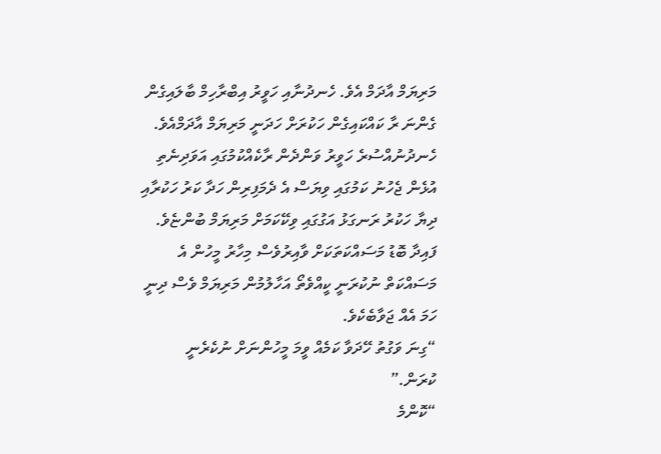މަރިޔަމް އާދަމް އެވެ. ހެނދުނާއި ހަވީރު އިބްރާހިމް ބާލައިގެން ގެންނަ ރާ ކައްކައިގެން ހަކުރަށް ހަދަނީ މަރިޔަމް އާދަމްއެވެ. ހެނދުނުއްސުރެ ހަވީރު ވަންދެން ރާކެއްކުމުގައި އަވަދިނެތި އުޅެން ޖެހުނު ކަމުގައި ވިޔަސް އެ ދެމަފިރިން ހަދާ ކަރު ހަކުރާއި ދިޔާ ހަކުރު ރަނގަޅު އަގުގައި ވިކޭކަމަށް މަރިޔަމް ބުންޏެވެ.
ފައިދާ ބޮޑު މަސައްކަތަކަށް ވާއިރުވެސް މިހާރު މީހުން އެ މަސައްކަތް ނުކުރަނީ ކީއްވެތޯ އަހާލުމުން މަރިޔަމް ވެސް ދިނީ ހަމަ އެއް ޖަވާބެކެވެ.
“ގިނަ ވަގުތު ހޭދަވާ ކަމެއް ވީމަ މީހުންނަށް ނުކެރެނީ ކުރަން.”
“ކޮންމެ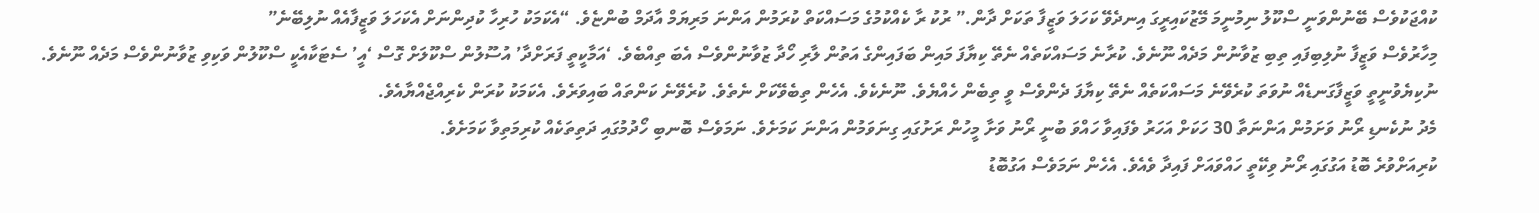ކުއްޖަކުވެސް ބޭނުންވަނީ ސްކޫލު ނިމުނީމަ މޭޒުކައިރީގަ އިނދެވޭ ކަހަލަ ވަޒީފާ ތަކަށް ދާން.” ރުކު ރާ ކެއްކުމުގެ މަސައްކަތް ކުރަމުން އަންނަ މަރިޔަމް އާދަމް ބުންޏެވެ. “އެކަމަކު ހުރިހާ ކުދިންނަށް އެކަހަލަ ވަޒީފާއެއް ނުލިބޭނެ”
މިހާރުވެސް ވަޒީފާ ނުލިބިފައި ތިބި ޒުވާނުން މަދެއް ނޫނެވެ. ކުރާނެ މަސައްކަތެއް ނެތޭ ކިޔާފަ މައިން ބަފައިންގެ އަތުން ލާރި ހޯދާ ޒުވާނުންވެސް އެބަ ތިއްބެވެ. ‘އަމާކީތީ ފަރަށްދާ’ އުސޫލުން ސްކޫލަށް ގޮސް ‘އީ’ ސެޓަކާއެކީ ސްކޫލުން ވަކިވި ޒުވާނުންވެސް މަދެއް ނޫނެވެ.
ނުކިޔެވުނީތީ ވަޒީފާގަނޑެއް ނުވަތަ ކުރެވޭނެ މަސައްކަތެއް ނެތޭ ކިޔާފަ ދެންވެސް ވީ ތިބެން ހެއްޔެވެ. ނޫނެކެވެ. އެހެން ތިބެވޭކަށް ނެތެވެ. ކުރެވޭނެ ކަންތައް ބައިވަރެވެ. އެކަމަކު ކުރަން ކެރިއްޖެއްޔާއެވެ.
މެދު ނުކެނޑި ރޯނު ވަށަމުން އަންނަތާ 30 ހަކަށް އަހަރު ވެފައިވާ ހައްވަ ބުނީ ރޯނު ވަށާ މީހުން ރަށުގައި ގިނަވަމުން އަންނަ ކަމަށެވެ. ނަމަވެސް ބޮނބި ހޯދުމުގައި ދަތިތަކެއް ކުރިމަތިވާ ކަމަށެވެ.
ކުރިއަށްވުރެ ބޮޑު އަގުގައި ރޯނު ވިކޭތީ ހައްވައަށް ފައިދާ ވެއެވެ. އެހެން ނަމަވެސް އަގުބޮޑު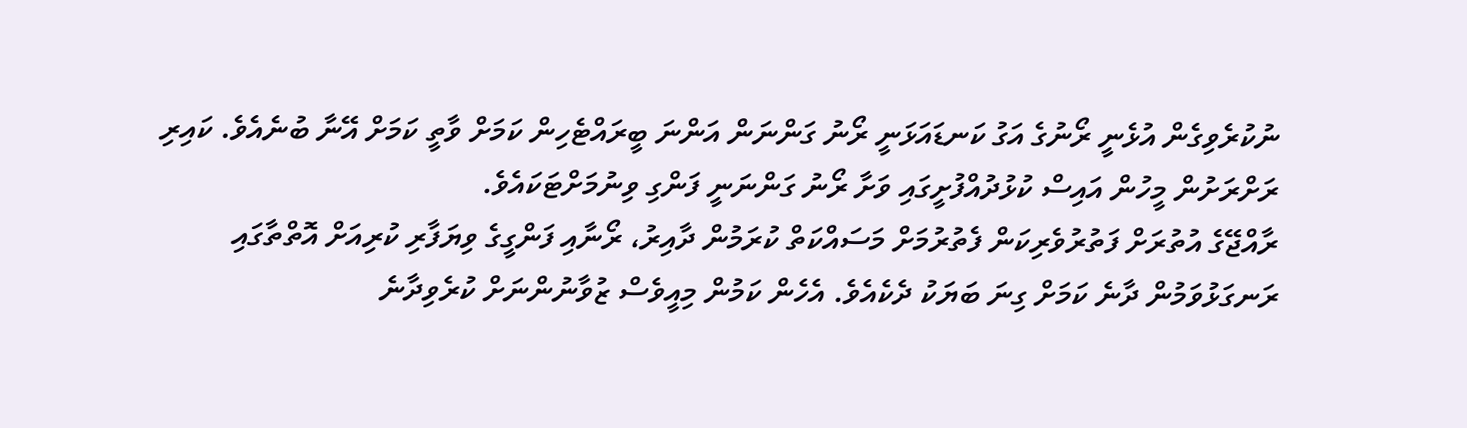ނުކުރެވިގެން އުޅެނީ ރޯނުގެ އަގު ކަނޑައަޅަނީ ރޯނު ގަންނަން އަންނަ ބީރައްޓެހިން ކަމަށް ވާތީ ކަމަށް އޭނާ ބުނެއެވެ. ކައިރި ރަށްރަށުން މީހުން އައިސް ކުޅުދުއްފުށީގައި ވަށާ ރޯނު ގަންނަނީ ފަންގި ވިނުމަށްޓަކައެވެ.
ރާއްޖޭގެ އުތުރަށް ފަތުރުވެރިކަން ފެތުރުމަށް މަސައްކަތް ކުރަމުން ދާއިރު، ރޯނާއި ފަންގީގެ ވިޔަފާރި ކުރިއަށް އޮތްތާގައި ރަނގަޅުވަމުން ދާނެ ކަމަށް ގިނަ ބަޔަކު ދެކެއެވެ. އެހެން ކަމުން މިއީވެސް ޒުވާނުންނަށް ކުރެވިދާނެ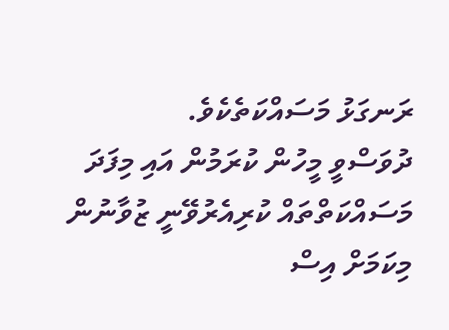ރަނގަޅު މަސައްކަތެކެވެ.
ދުވަސްވީ މީހުން ކުރަމުން އައި މިފަދަ މަސައްކަތްތައް ކުރިއެރުވޭނީ ޒުވާނުން މިކަމަށް އިސް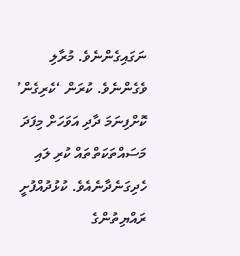ނަގައިގެންނެވެ. މުރާލި ވެގެންނެވެ. ކުރަން ‘ކެރިގެން’ ކޮށްފިނަމަ ދާދި އަވަހަށް މިފަދަ މަސައްތަކަތްތައް ކުރި ލައި ހެދިގަނެދާނެއެވެ. ކުޅުދުއްފުށީ ރައްޔިތުންގެ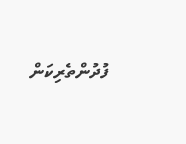ފުދުންތެރިކަން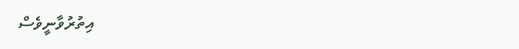އިތުރުވާނީވެސް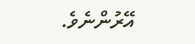އޭރުންނެވެ.